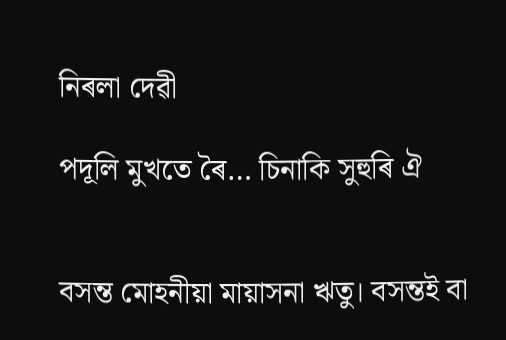নিৰলা দেৱী

পদূলি মুখতে ৰৈ… চিনাকি সুহুৰি ঐ


বসন্ত মোহনীয়া মায়াসনা ঋতু। বসন্তই বা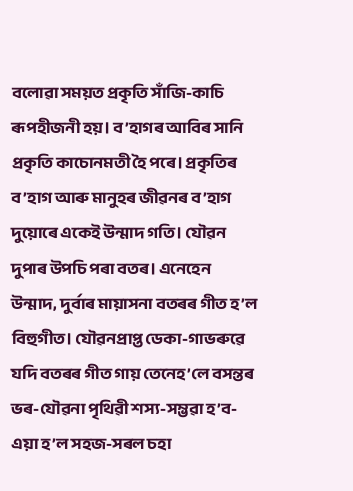বলোৱা সময়ত প্ৰকৃতি সাঁজি-কাচি ৰূপহীজনী হয়। ব’হাগৰ আবিৰ সানি প্ৰকৃতি কাচোনমতী হৈ পৰে। প্ৰকৃতিৰ ব’হাগ আৰু মানুহৰ জীৱনৰ ব’হাগ দুয়োৰে একেই উন্মাদ গতি। যৌৱন দুপাৰ উপচি পৰা বতৰ। এনেহেন উন্মাদ, দুৰ্বাৰ মায়াসনা বতৰৰ গীত হ’ল বিহুগীত। যৌৱনপ্ৰাপ্ত ডেকা-গাভৰুৱে যদি বতৰৰ গীত গায় তেনেহ’লে বসন্তৰ ভৰ-যৌৱনা পৃথিৱী শস্য-সম্ভৱা হ’ব- এয়া হ’ল সহজ-সৰল চহা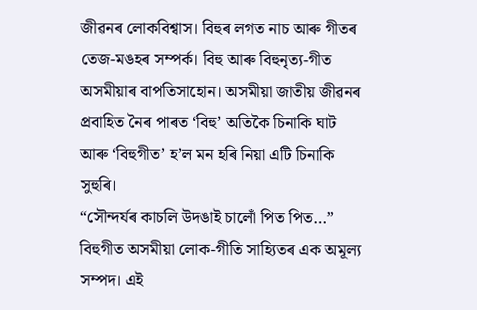জীৱনৰ লোকবিশ্বাস। বিহুৰ লগত নাচ আৰু গীতৰ তেজ-মঙহৰ সম্পৰ্ক। বিহু আৰু বিহুনৃত্য-গীত অসমীয়াৰ বাপতিসাহোন। অসমীয়া জাতীয় জীৱনৰ প্ৰবাহিত নৈৰ পাৰত ‘বিহু’ অতিকৈ চিনাকি ঘাট আৰু ‘বিহুগীত’ হ’ল মন হৰি নিয়া এটি চিনাকি সুহুৰি।
“সৌন্দৰ্যৰ কাচলি উদঙাই চালোঁ পিত পিত…”
বিহুগীত অসমীয়া লোক-গীতি সাহ্যিতৰ এক অমূল্য সম্পদ। এই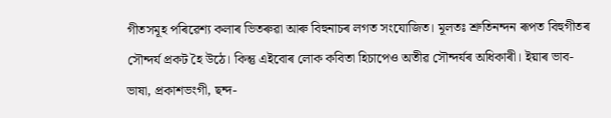গীতসমূহ পৰিৱেশ্য কলাৰ ভিতৰুৱা আৰু বিহুনাচৰ লগত সংযোজিত। মূলতঃ শ্ৰুতিনন্দন ৰূপত বিহুগীতৰ সৌন্দৰ্য প্ৰকট হৈ উঠে। কিন্তু এইবোৰ লোক কবিতা হিচাপেও অতীৱ সৌন্দৰ্যৰ অধিকাৰী। ইয়াৰ ভাব-ভাষা, প্ৰকাশভংগী, ছন্দ-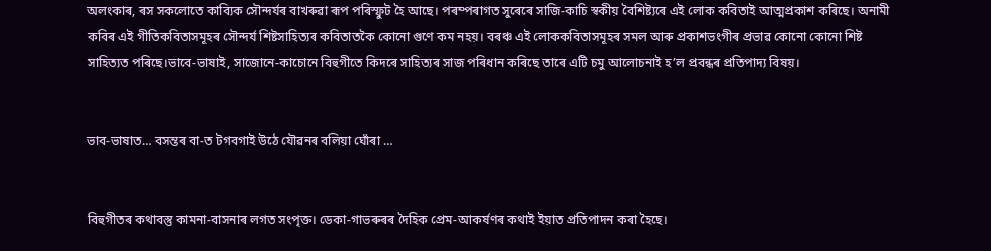অলংকাৰ, ৰস সকলোতে কাব্যিক সৌন্দৰ্যৰ বাখৰুৱা ৰূপ পৰিস্ফুট হৈ আছে। পৰম্পৰাগত সুৰেৰে সাজি-কাচি স্বকীয় বৈশিষ্ট্যৰে এই লোক কবিতাই আত্মপ্ৰকাশ কৰিছে। অনামী কবিৰ এই গীতিকবিতাসমূহৰ সৌন্দৰ্য শিষ্টসাহিত্যৰ কবিতাতকৈ কোনো গুণে কম নহয়। বৰঞ্চ এই লোককবিতাসমূহৰ সমল আৰু প্ৰকাশভংগীৰ প্ৰভাৱ কোনো কোনো শিষ্ট সাহিত্যত পৰিছে।ভাবে-ভাষাই, সাজোনে-কাচোনে বিহুগীতে কিদৰে সাহিত্যৰ সাজ পৰিধান কৰিছে তাৰে এটি চমু আলোচনাই হ’ল প্ৰবন্ধৰ প্ৰতিপাদ্য বিষয়।


ভাব-ভাষাত… বসন্তৰ বা-ত টগবগাই উঠে যৌৱনৰ বলিয়া ঘোঁৰা …


বিহুগীতৰ কথাবস্তু কামনা-বাসনাৰ লগত সংপৃক্ত। ডেকা-গাভৰুৰৰ দৈহিক প্ৰেম-আকৰ্ষণৰ কথাই ইয়াত প্ৰতিপাদন কৰা হৈছে।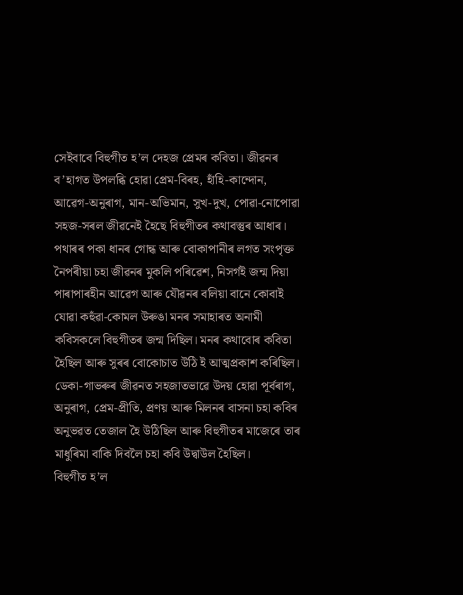সেইবাবে বিহুগীত হ’ল দেহজ প্ৰেমৰ কবিতা। জীৱনৰ ব’হাগত উপলব্ধি হোৱা প্ৰেম-বিৰহ, হাঁহি-কান্দোন, আৱেগ-অনুৰাগ, মান-অভিমান, সুখ-দুখ, পোৱা-নোপোৱা সহজ-সৰল জীৱনেই হৈছে বিহুগীতৰ কথাবস্তুৰ আধাৰ। পথাৰৰ পকা ধানৰ গোন্ধ আৰু বোকাপানীৰ লগত সংপৃক্ত নৈপৰীয়া চহা জীৱনৰ মুকলি পৰিৱেশ, নিসৰ্গই জন্ম দিয়া পাৰাপাৰহীন আৱেগ আৰু যৌৱনৰ বলিয়া বানে কোবাই যোৱা কহুঁৱা-কোমল উৰুঙা মনৰ সমাহাৰত অনামী কবিসকলে বিহুগীতৰ জন্ম দিছিল। মনৰ কথাবোৰ কবিতা হৈছিল আৰু সুৰৰ বোকোচাত উঠি ই আত্মপ্ৰকাশ কৰিছিল। ডেকা-গাভৰুৰ জীৱনত সহজাতভাৱে উদয় হোৱা পূৰ্বৰাগ, অনুৰাগ, প্ৰেম-প্ৰীতি, প্ৰণয় আৰু মিলনৰ বাসনা চহা কবিৰ অনুভৱত তেজাল হৈ উঠিছিল আৰু বিহুগীতৰ মাজেৰে তাৰ মাধুৰিমা বাকি দিবলৈ চহা কবি উদ্বাউল হৈছিল।
বিহুগীত হ’ল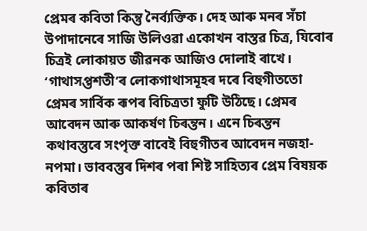প্ৰেমৰ কবিতা কিন্তু নৈৰ্ব্যক্তিক। দেহ আৰু মনৰ সঁচা উপাদানেৰে সাজি উলিওৱা একোখন বাস্তৱ চিত্ৰ, যিবোৰ চিত্ৰই লোকায়ত জীৱনক আজিও দোলাই ৰাখে। ‘গাথাসপ্তশতী’ৰ লোকগাথাসমূহৰ দৰে বিহুগীততো প্ৰেমৰ সাৰ্বিক ৰূপৰ বিচিত্ৰতা ফুটি উঠিছে। প্ৰেমৰ আবেদন আৰু আকৰ্ষণ চিৰন্তন। এনে চিৰন্তন কথাবস্তুৰে সংপৃক্ত বাবেই বিহুগীতৰ আবেদন নজহা-নপমা। ভাববস্তুৰ দিশৰ পৰা শিষ্ট সাহিত্যৰ প্ৰেম বিষয়ক কবিতাৰ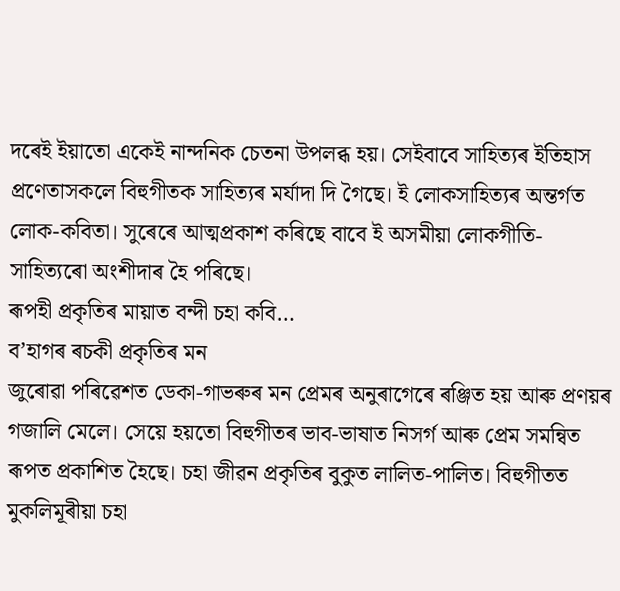দৰেই ইয়াতো একেই নান্দনিক চেতনা উপলব্ধ হয়। সেইবাবে সাহিত্যৰ ইতিহাস প্ৰণেতাসকলে বিহুগীতক সাহিত্যৰ মৰ্যাদা দি গৈছে। ই লোকসাহিত্যৰ অন্তৰ্গত লোক-কবিতা। সুৰেৰে আত্মপ্ৰকাশ কৰিছে বাবে ই অসমীয়া লোকগীতি-সাহিত্যৰো অংশীদাৰ হৈ পৰিছে।
ৰূপহী প্ৰকৃতিৰ মায়াত বন্দী চহা কবি…
ব’হাগৰ ৰচকী প্ৰকৃতিৰ মন
জুৰোৱা পৰিৱেশত ডেকা-গাভৰুৰ মন প্ৰেমৰ অনুৰাগেৰে ৰঞ্জিত হয় আৰু প্ৰণয়ৰ গজালি মেলে। সেয়ে হয়তো বিহুগীতৰ ভাব-ভাষাত নিসৰ্গ আৰু প্ৰেম সমন্বিত ৰূপত প্ৰকাশিত হৈছে। চহা জীৱন প্ৰকৃতিৰ বুকুত লালিত-পালিত। বিহুগীতত মুকলিমূৰীয়া চহা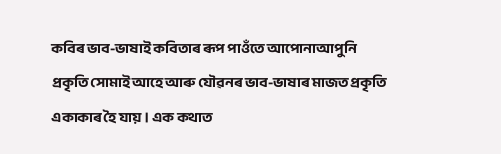কবিৰ ভাব-ভাষাই কবিতাৰ ৰূপ পাওঁতে আপোনাআপুনি প্ৰকৃতি সোমাই আহে আৰু যৌৱনৰ ভাব-ভাষাৰ মাজত প্ৰকৃতি একাকাৰ হৈ যায়। এক কথাত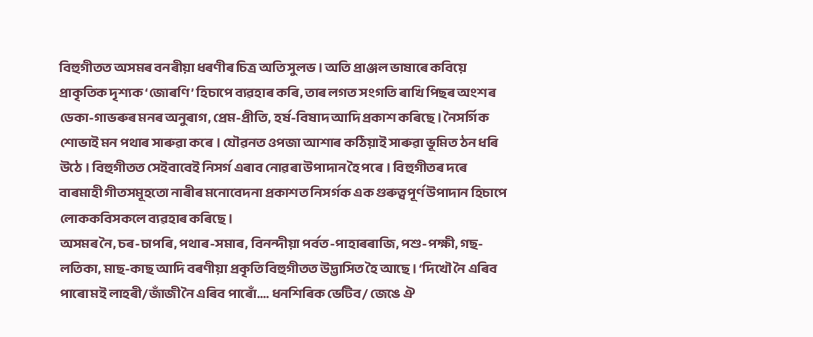বিহুগীতত অসমৰ বনৰীয়া ধৰণীৰ চিত্ৰ অতি সুলভ। অতি প্ৰাঞ্জল ভাষাৰে কবিয়ে প্ৰাকৃতিক দৃশ্যক ‘জোৰণি’ হিচাপে ব্যৱহাৰ কৰি, তাৰ লগত সংগতি ৰাখি পিছৰ অংশৰ ডেকা-গাভৰুৰ মনৰ অনুৰাগ, প্ৰেম-প্ৰীতি, হৰ্ষ-বিষাদ আদি প্ৰকাশ কৰিছে। নৈসৰ্গিক শোভাই মন পথাৰ সাৰুৱা কৰে। যৌৱনত ওপজা আশাৰ কঠিয়াই সাৰুৱা ভূমিত ঠন ধৰি উঠে। বিহুগীতত সেইবাবেই নিসৰ্গ এৰাব নোৱৰা উপাদান হৈ পৰে। বিহুগীতৰ দৰে বাৰমাহী গীতসমূহতো নাৰীৰ মনোবেদনা প্ৰকাশত নিসৰ্গক এক গুৰুত্বপূৰ্ণ উপাদান হিচাপে লোককবিসকলে ব্যৱহাৰ কৰিছে।
অসমৰ নৈ, চৰ-চাপৰি, পথাৰ-সমাৰ, বিনন্দীয়া পৰ্বত-পাহাৰৰাজি, পশু-পক্ষী, গছ-লতিকা, মাছ-কাছ আদি বৰণীয়া প্ৰকৃতি বিহুগীতত উদ্ভাসিত হৈ আছে। ‘দিখৌ নৈ এৰিব পাৰো মই লাহৰী/জাঁজী নৈ এৰিব পাৰোঁ…. ধনশিৰিক ভেটিব/ জেঙে ঐ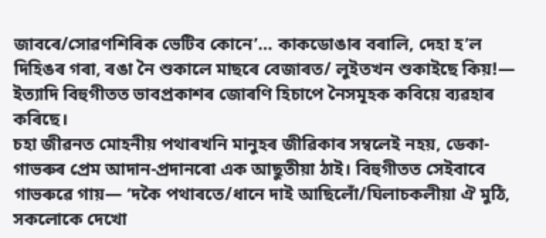জাবৰে/সোৱণশিৰিক ভেটিব কোনে’… কাকডোঙাৰ বৰালি, দেহা হ’ল দিহিঙৰ গৰা, ৰঙা নৈ শুকালে মাছৰে বেজাৰত/ লুইতখন শুকাইছে কিয়!— ইত্যাদি বিহুগীতত ভাবপ্ৰকাশৰ জোৰণি হিচাপে নৈসমূহক কবিয়ে ব্যৱহাৰ কৰিছে।
চহা জীৱনত মোহনীয় পথাৰখনি মানুহৰ জীৱিকাৰ সম্বলেই নহয়, ডেকা-গাভৰুৰ প্ৰেম আদান-প্ৰদানৰো এক আছুতীয়া ঠাই। বিহুগীতত সেইবাবে গাভৰুৱে গায়— ‘দকৈ পথাৰতে/ধানে দাই আছিলোঁ/ঘিলাচকলীয়া ঐ মুঠি, সকলোকে দেখো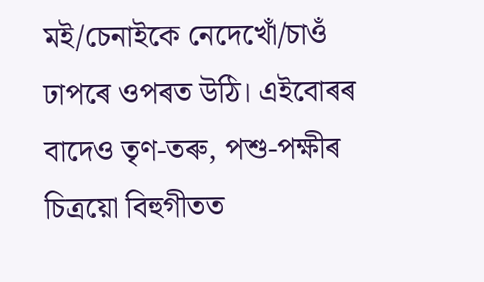মই/চেনাইকে নেদেখোঁ/চাওঁ ঢাপৰে ওপৰত উঠি। এইবোৰৰ বাদেও তৃণ-তৰু, পশু-পক্ষীৰ চিত্ৰয়ো বিহুগীতত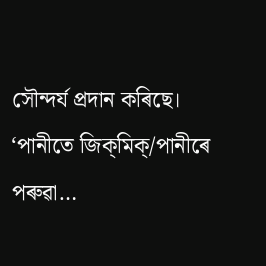সৌন্দৰ্য প্ৰদান কৰিছে। ‘পানীতে জিক্‌মিক্‌/পানীৰে পৰুৱা…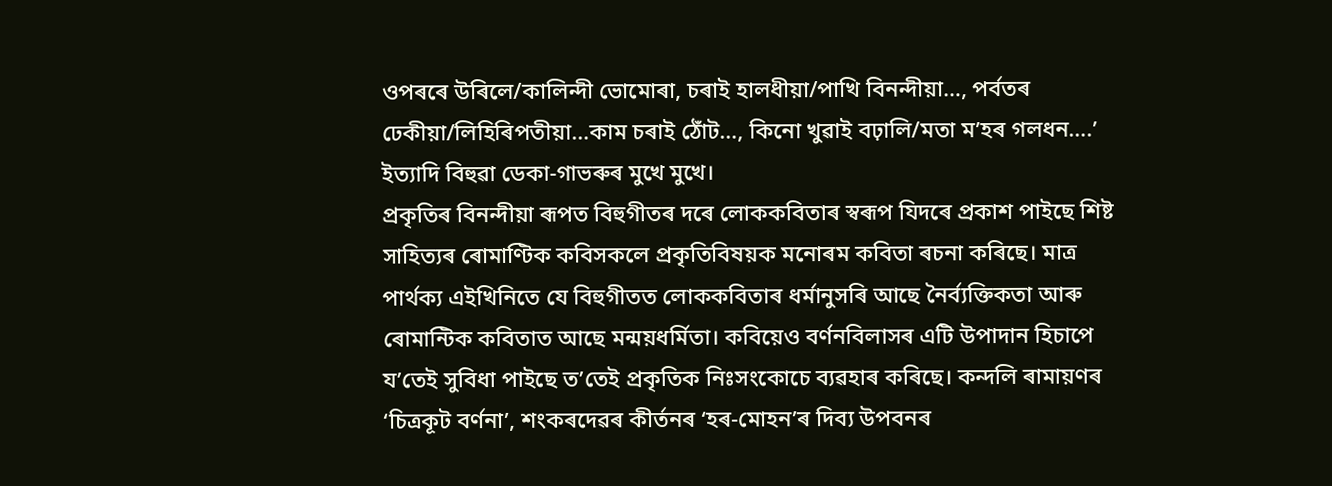ওপৰৰে উৰিলে/কালিন্দী ভোমোৰা, চৰাই হালধীয়া/পাখি বিনন্দীয়া…, পৰ্বতৰ ঢেকীয়া/লিহিৰিপতীয়া…কাম চৰাই ঠোঁট…, কিনো খুৱাই বঢ়ালি/মতা ম’হৰ গলধন….’ ইত্যাদি বিহুৱা ডেকা-গাভৰুৰ মুখে মুখে।
প্ৰকৃতিৰ বিনন্দীয়া ৰূপত বিহুগীতৰ দৰে লোককবিতাৰ স্বৰূপ যিদৰে প্ৰকাশ পাইছে শিষ্ট সাহিত্যৰ ৰোমাণ্টিক কবিসকলে প্ৰকৃতিবিষয়ক মনোৰম কবিতা ৰচনা কৰিছে। মাত্ৰ পাৰ্থক্য এইখিনিতে যে বিহুগীতত লোককবিতাৰ ধৰ্মানুসৰি আছে নৈৰ্ব্যক্তিকতা আৰু ৰোমান্টিক কবিতাত আছে মন্ময়ধৰ্মিতা। কবিয়েও বৰ্ণনবিলাসৰ এটি উপাদান হিচাপে য’তেই সুবিধা পাইছে ত’তেই প্ৰকৃতিক নিঃসংকোচে ব্যৱহাৰ কৰিছে। কন্দলি ৰামায়ণৰ ‘চিত্ৰকূট বৰ্ণনা’, শংকৰদেৱৰ কীৰ্তনৰ ‘হৰ-মোহন’ৰ দিব্য উপবনৰ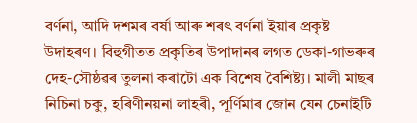বৰ্ণনা, আদি দশমৰ বৰ্ষা আৰু শৰৎ বৰ্ণনা ইয়াৰ প্ৰকৃষ্ট উদাহৰণ। বিহুগীতত প্ৰকৃতিৰ উপাদানৰ লগত ডেকা-গাভৰুৰ দেহ-সৌষ্ঠৱৰ তুলনা কৰাটো এক বিশেষ বৈশিষ্ট্য। মালী মাছৰ নিচিনা চকু, হৰিণীনয়না লাহৰী, পূৰ্ণিমাৰ জোন যেন চেনাইটি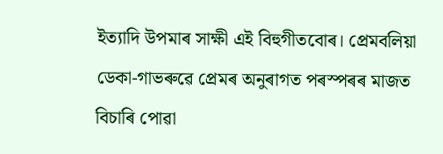ইত্যাদি উপমাৰ সাক্ষী এই বিহুগীতবোৰ। প্ৰেমবলিয়া ডেকা-গাভৰুৱে প্ৰেমৰ অনুৰাগত পৰস্পৰৰ মাজত বিচাৰি পোৱা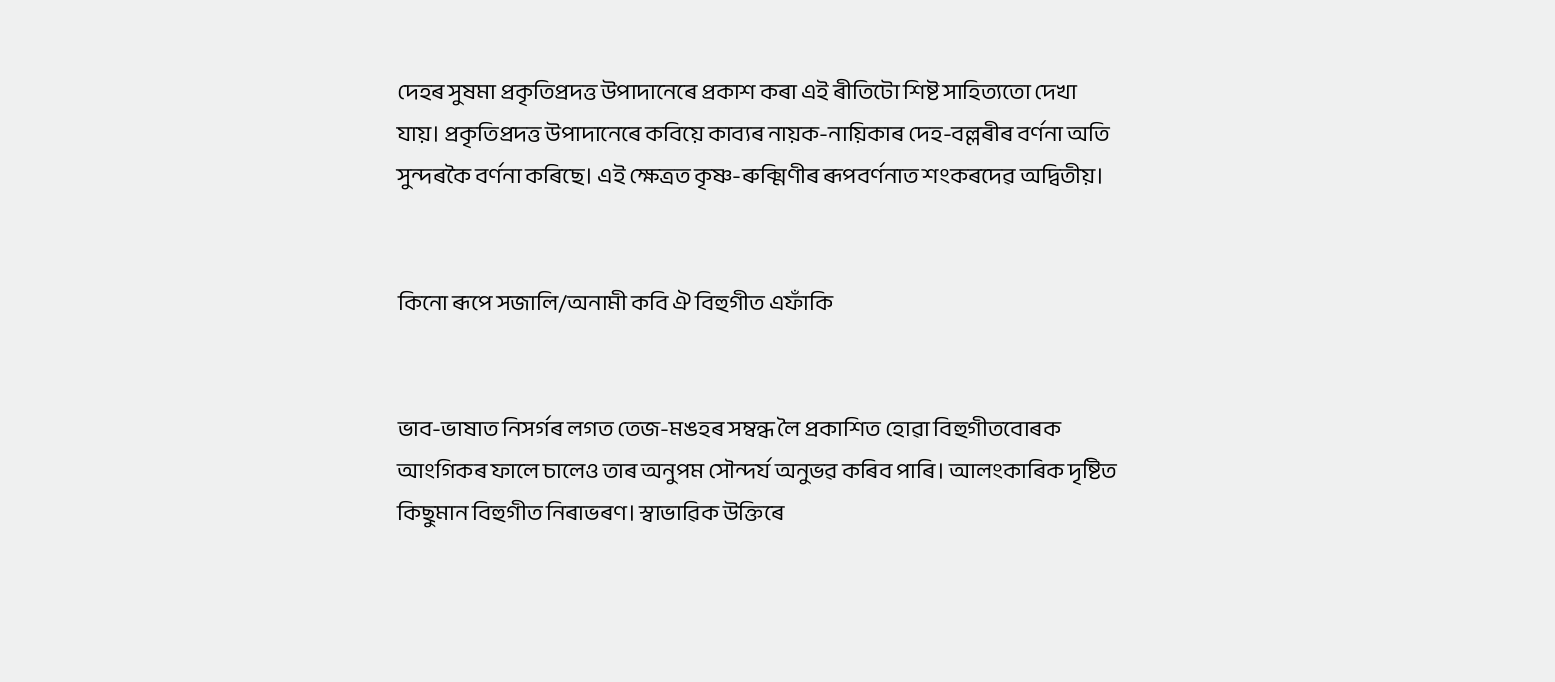দেহৰ সুষমা প্ৰকৃতিপ্ৰদত্ত উপাদানেৰে প্ৰকাশ কৰা এই ৰীতিটো শিষ্ট সাহিত্যতো দেখা যায়। প্ৰকৃতিপ্ৰদত্ত উপাদানেৰে কবিয়ে কাব্যৰ নায়ক-নায়িকাৰ দেহ-বল্লৰীৰ বৰ্ণনা অতি সুন্দৰকৈ বৰ্ণনা কৰিছে। এই ক্ষেত্ৰত কৃষ্ণ-ৰুক্মিণীৰ ৰূপবৰ্ণনাত শংকৰদেৱ অদ্বিতীয়।


কিনো ৰূপে সজালি/অনামী কবি ঐ বিহুগীত এফাঁকি


ভাব-ভাষাত নিসৰ্গৰ লগত তেজ-মঙহৰ সম্বন্ধ লৈ প্ৰকাশিত হোৱা বিহুগীতবোৰক আংগিকৰ ফালে চালেও তাৰ অনুপম সৌন্দৰ্য অনুভৱ কৰিব পাৰি। আলংকাৰিক দৃষ্টিত কিছুমান বিহুগীত নিৰাভৰণ। স্বাভাৱিক উক্তিৰে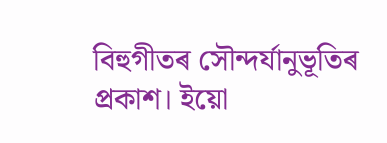বিহুগীতৰ সৌন্দৰ্যানুভূতিৰ প্ৰকাশ। ইয়ো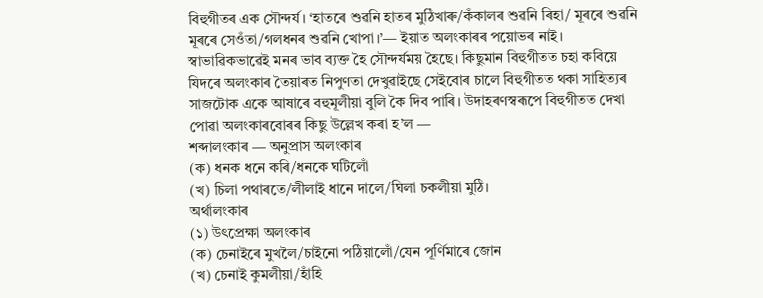বিহুগীতৰ এক সৌন্দৰ্য। ‘হাতৰে শুৱনি হাতৰ মুঠিখাৰু/কঁকালৰ শুৱনি ৰিহা/ মূৰৰে শুৱনি মূৰৰে সেওঁতা/গলধনৰ শুৱনি খোপা।’— ইয়াত অলংকাৰৰ পয়োভৰ নাই। স্বাভাৱিকভাৱেই মনৰ ভাব ব্যক্ত হৈ সৌন্দৰ্যময় হৈছে। কিছুমান বিহুগীতত চহা কবিয়ে যিদৰে অলংকাৰ তৈয়াৰত নিপুণতা দেখুৱাইছে সেইবোৰ চালে বিহুগীতত থকা সাহিত্যৰ সাজটোক একে আষাৰে বহুমূলীয়া বুলি কৈ দিব পাৰি। উদাহৰণস্বৰূপে বিহুগীতত দেখা পোৱা অলংকাৰবোৰৰ কিছু উল্লেখ কৰা হ’ল —
শব্দালংকাৰ — অনুপ্ৰাস অলংকাৰ
(ক) ধনক ধনে কৰি/ধনকে ঘটিলোঁ
(খ) চিলা পথাৰতে/লীলাই ধানে দালে/ঘিলা চকলীয়া মুঠি।
অৰ্থালংকাৰ
(১) উৎপ্ৰেক্ষা অলংকাৰ
(ক) চেনাইৰে মুখলৈ/চাইনো পঠিয়ালোঁ/যেন পূৰ্ণিমাৰে জোন
(খ) চেনাই কুমলীয়া/হাঁহি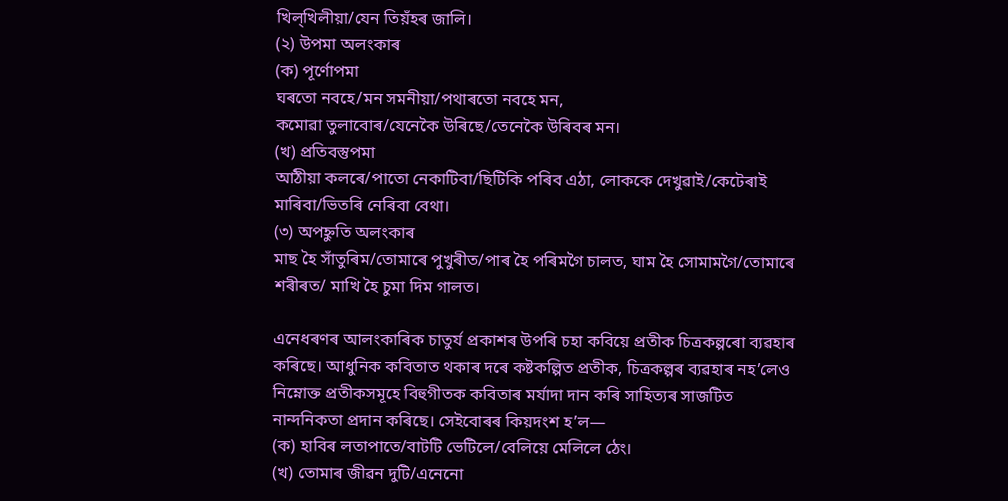খিল্‌খিলীয়া/যেন তিয়ঁহৰ জালি।
(২) উপমা অলংকাৰ
(ক) পূৰ্ণোপমা
ঘৰতো নবহে/মন সমনীয়া/পথাৰতো নবহে মন,
কমোৱা তুলাবোৰ/যেনেকৈ উৰিছে/তেনেকৈ উৰিবৰ মন।
(খ) প্ৰতিবস্তুপমা
আঠীয়া কলৰে/পাতো নেকাটিবা/ছিটিকি পৰিব এঠা, লোককে দেখুৱাই/কেটেৰাই মাৰিবা/ভিতৰি নেৰিবা বেথা।
(৩) অপহ্নুতি অলংকাৰ
মাছ হৈ সাঁতুৰিম/তোমাৰে পুখুৰীত/পাৰ হৈ পৰিমগৈ চালত, ঘাম হৈ সোমামগৈ/তোমাৰে শৰীৰত/ মাখি হৈ চুমা দিম গালত।

এনেধৰণৰ আলংকাৰিক চাতুৰ্য প্ৰকাশৰ উপৰি চহা কবিয়ে প্ৰতীক চিত্ৰকল্পৰো ব্যৱহাৰ কৰিছে। আধুনিক কবিতাত থকাৰ দৰে কষ্টকল্পিত প্ৰতীক, চিত্ৰকল্পৰ ব্যৱহাৰ নহ’লেও নিম্নোক্ত প্ৰতীকসমূহে বিহুগীতক কবিতাৰ মৰ্যাদা দান কৰি সাহিত্যৰ সাজটিত নান্দনিকতা প্ৰদান কৰিছে। সেইবোৰৰ কিয়দংশ হ’ল—
(ক) হাবিৰ লতাপাতে/বাটটি ভেটিলে/বেলিয়ে মেলিলে ঠেং।
(খ) তোমাৰ জীৱন দুটি/এনেনো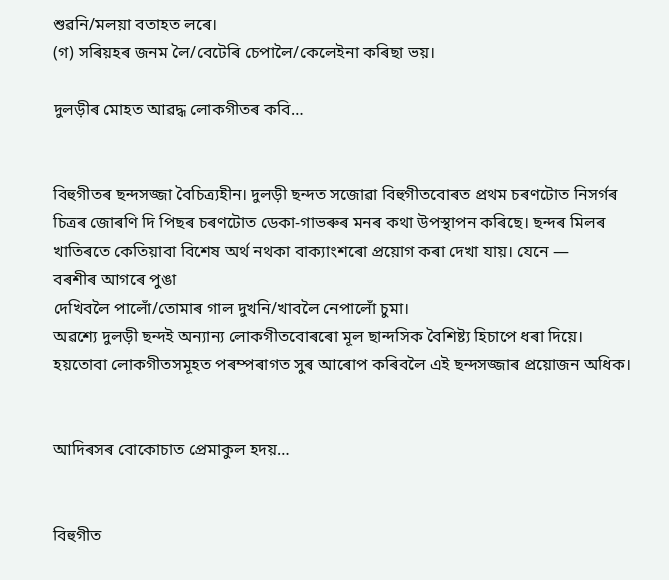শুৱনি/মলয়া বতাহত লৰে।
(গ) সৰিয়হৰ জনম লৈ/বেটেৰি চেপালৈ/কেলেইনা কৰিছা ভয়।

দুলড়ীৰ মোহত আৱদ্ধ লোকগীতৰ কবি…


বিহুগীতৰ ছন্দসজ্জা বৈচিত্ৰ্যহীন। দুলড়ী ছন্দত সজোৱা বিহুগীতবোৰত প্ৰথম চৰণটোত নিসৰ্গৰ চিত্ৰৰ জোৰণি দি পিছৰ চৰণটোত ডেকা-গাভৰুৰ মনৰ কথা উপস্থাপন কৰিছে। ছন্দৰ মিলৰ খাতিৰতে কেতিয়াবা বিশেষ অৰ্থ নথকা বাক্যাংশৰো প্ৰয়োগ কৰা দেখা যায়। যেনে —
বৰশীৰ আগৰে পুঙা
দেখিবলৈ পালোঁ/তোমাৰ গাল দুখনি/খাবলৈ নেপালোঁ চুমা।
অৱশ্যে দুলড়ী ছন্দই অন্যান্য লোকগীতবোৰৰো মূল ছান্দসিক বৈশিষ্ট্য হিচাপে ধৰা দিয়ে। হয়তোবা লোকগীতসমূহত পৰম্পৰাগত সুৰ আৰোপ কৰিবলৈ এই ছন্দসজ্জাৰ প্ৰয়োজন অধিক।


আদিৰসৰ বোকোচাত প্ৰেমাকুল হদয়…


বিহুগীত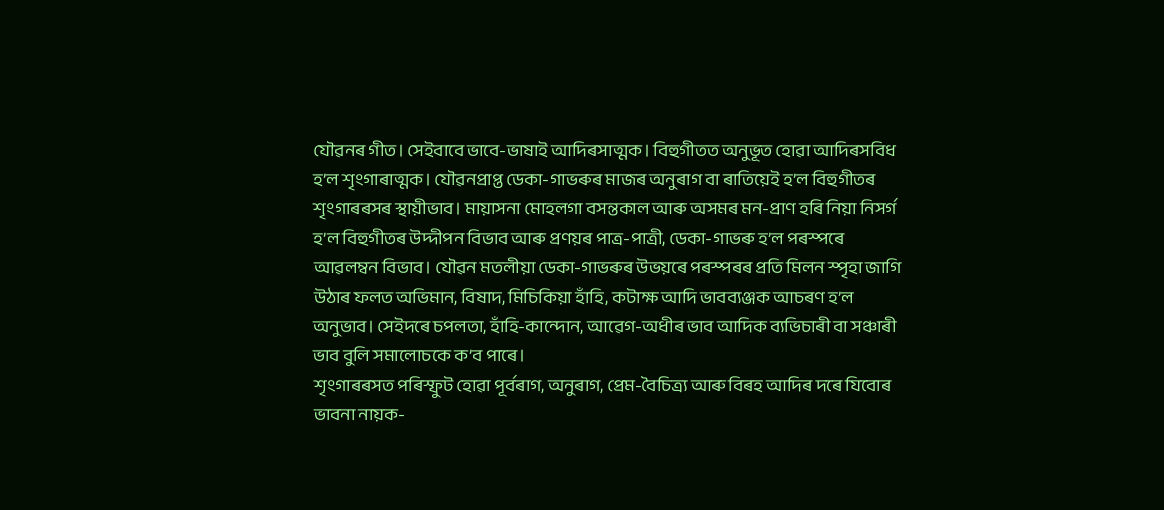যৌৱনৰ গীত। সেইবাবে ভাবে-ভাষাই আদিৰসাত্মক। বিহুগীতত অনুভূত হোৱা আদিৰসবিধ হ’ল শৃংগাৰাত্মক। যৌৱনপ্ৰাপ্ত ডেকা-গাভৰুৰ মাজৰ অনুৰাগ বা ৰাতিয়েই হ’ল বিহুগীতৰ শৃংগাৰৰসৰ স্থায়ীভাব। মায়াসনা মোহলগা বসন্তকাল আৰু অসমৰ মন-প্ৰাণ হৰি নিয়া নিসৰ্গ হ’ল বিহুগীতৰ উদ্দীপন বিভাব আৰু প্ৰণয়ৰ পাত্ৰ-পাত্ৰী, ডেকা-গাভৰু হ’ল পৰস্পৰে আৱলম্বন বিভাব। যৌৱন মতলীয়া ডেকা-গাভৰুৰ উভয়ৰে পৰস্পৰৰ প্ৰতি মিলন স্পৃহা জাগি উঠাৰ ফলত অভিমান, বিষাদ, মিচিকিয়া হাঁহি, কটাক্ষ আদি ভাবব্যঞ্জক আচৰণ হ’ল অনুভাব। সেইদৰে চপলতা, হাঁহি-কান্দোন, আৱেগ-অধীৰ ভাব আদিক ব্যভিচাৰী বা সঞ্চাৰী ভাব বুলি সমালোচকে ক’ব পাৰে।
শৃংগাৰৰসত পৰিস্ফুট হোৱা পূৰ্বৰাগ, অনুৰাগ, প্ৰেম-বৈচিত্ৰ্য আৰু বিৰহ আদিৰ দৰে যিবোৰ ভাবনা নায়ক-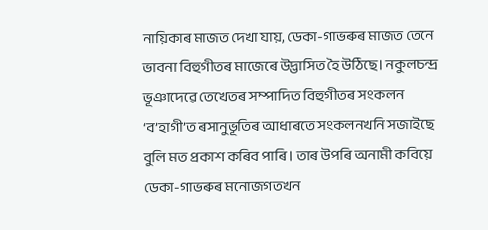নায়িকাৰ মাজত দেখা যায়, ডেকা-গাভৰুৰ মাজত তেনে ভাবনা বিহুগীতৰ মাজেৰে উদ্ভাসিত হৈ উঠিছে। নকুলচন্দ্ৰ ভূঞাদেৱে তেখেতৰ সম্পাদিত বিহুগীতৰ সংকলন ‘ব’হাগী’ত ৰসানুভূতিৰ আধাৰতে সংকলনখনি সজাইছে বুলি মত প্ৰকাশ কৰিব পাৰি। তাৰ উপৰি অনামী কবিয়ে ডেকা-গাভৰুৰ মনোজগতখন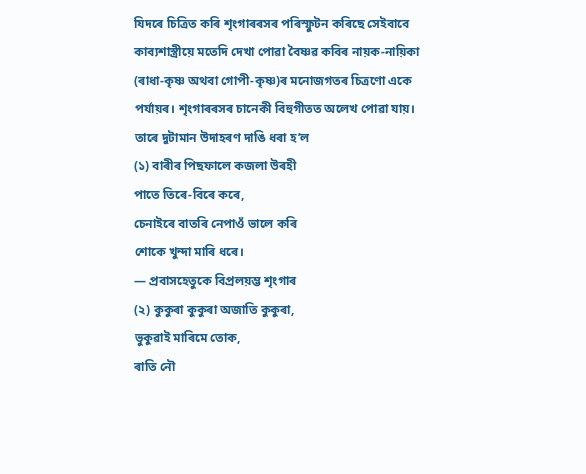যিদৰে চিত্ৰিত কৰি শৃংগাৰৰসৰ পৰিস্ফুটন কৰিছে সেইবাবে কাব্যশাস্ত্ৰীয়ে মতেদি দেখা পোৱা বৈষ্ণৱ কবিৰ নায়ক-নায়িকা (ৰাধা-কৃষ্ণ অথবা গোপী-কৃষ্ণ)ৰ মনোজগতৰ চিত্ৰণো একে পৰ্যায়ৰ। শৃংগাৰৰসৰ চানেকী বিহুগীতত অলেখ পোৱা যায়। তাৰে দুটামান উদাহৰণ দাঙি ধৰা হ’ল
(১) বাৰীৰ পিছফালে কজলা উৰহী
পাতে তিৰে-বিৰে কৰে,
চেনাইৰে বাতৰি নেপাওঁ ভালে কৰি
শোকে খুন্দা মাৰি ধৰে।
— প্ৰবাসহেতুকে বিপ্ৰলয়ম্ভ শৃংগাৰ
(২) কুকুৰা কুকুৰা অজাতি কুকুৰা,
ভুকুৱাই মাৰিমে তোক,
ৰাতি নৌ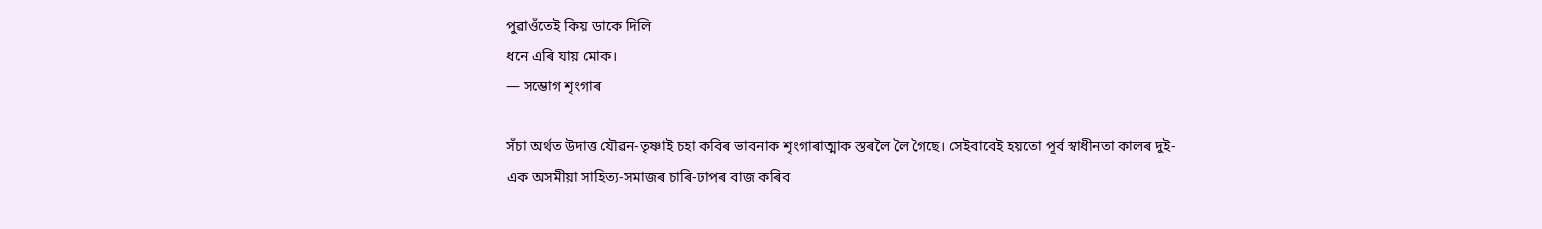পুৱাওঁতেই কিয় ডাকে দিলি
ধনে এৰি যায় মোক।
— সম্ভোগ শৃংগাৰ

সঁচা অৰ্থত উদাত্ত যৌৱন-তৃষ্ণাই চহা কবিৰ ভাবনাক শৃংগাৰাত্মাক স্তৰলৈ লৈ গৈছে। সেইবাবেই হয়তো পূৰ্ব স্বাধীনতা কালৰ দুই-এক অসমীয়া সাহিত্য-সমাজৰ চাৰি-ঢাপৰ বাজ কৰিব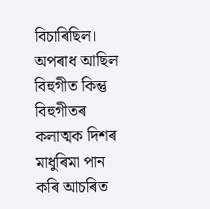বিচাৰিছিল। অপৰাধ আছিল বিহুগীত কিন্তু বিহুগীতৰ কলাত্মক দিশৰ মাধুৰিমা পান কৰি আচৰিত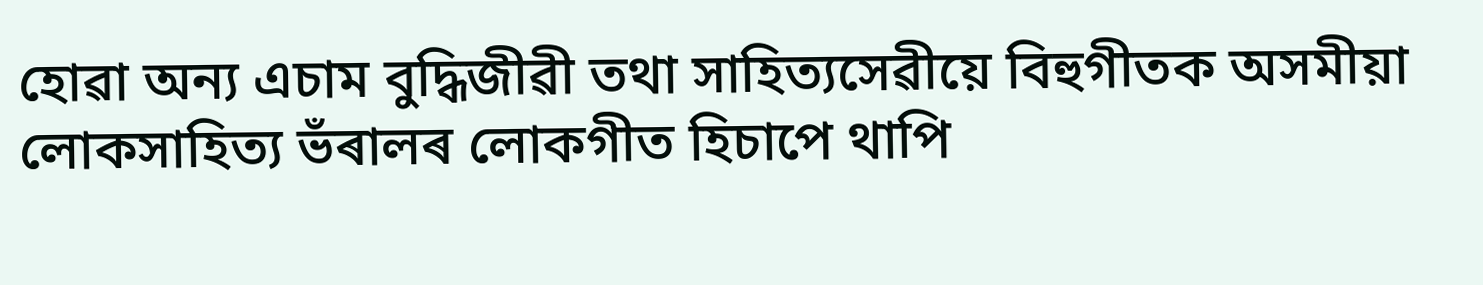হোৱা অন্য এচাম বুদ্ধিজীৱী তথা সাহিত্যসেৱীয়ে বিহুগীতক অসমীয়া লোকসাহিত্য ভঁৰালৰ লোকগীত হিচাপে থাপি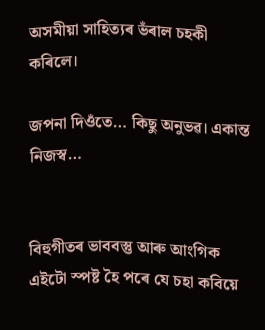অসমীয়া সাহিত্যৰ ভঁৰাল চহকী কৰিলে।

জপনা দিওঁতে… কিছু অনুভৱ। একান্ত নিজস্ব…


বিহুগীতৰ ভাববস্তু আৰু আংগিক এইটো স্পষ্ট হৈ পৰে যে চহা কবিয়ে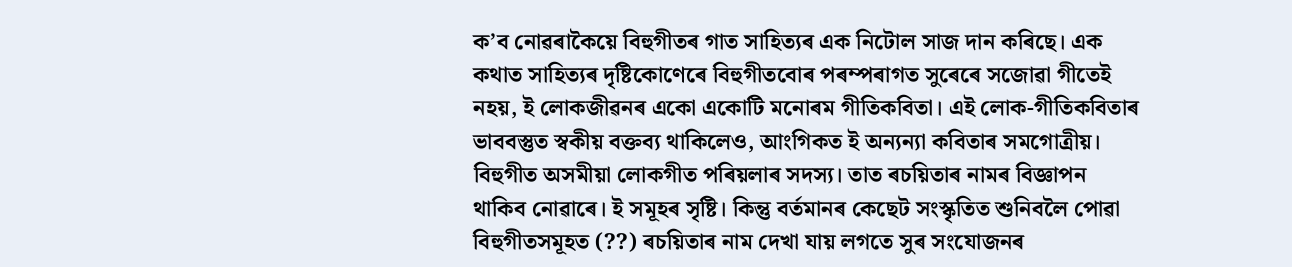ক’ব নোৱৰাকৈয়ে বিহুগীতৰ গাত সাহিত্যৰ এক নিটোল সাজ দান কৰিছে। এক কথাত সাহিত্যৰ দৃষ্টিকোণেৰে বিহুগীতবোৰ পৰম্পৰাগত সুৰেৰে সজোৱা গীতেই নহয়, ই লোকজীৱনৰ একো একোটি মনোৰম গীতিকবিতা। এই লোক-গীতিকবিতাৰ ভাববস্তুত স্বকীয় বক্তব্য থাকিলেও, আংগিকত ই অন্যন্যা কবিতাৰ সমগোত্ৰীয়।
বিহুগীত অসমীয়া লোকগীত পৰিয়লাৰ সদস্য। তাত ৰচয়িতাৰ নামৰ বিজ্ঞাপন থাকিব নোৱাৰে। ই সমূহৰ সৃষ্টি। কিন্তু বৰ্তমানৰ কেছেট সংস্কৃতিত শুনিবলৈ পোৱা বিহুগীতসমূহত (??) ৰচয়িতাৰ নাম দেখা যায় লগতে সুৰ সংযোজনৰ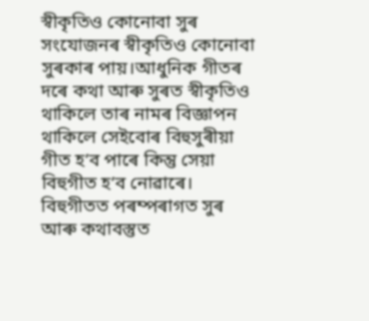স্বীকৃতিও কোনোবা সুৰ সংযোজনৰ স্বীকৃতিও কোনোবা সুৰকাৰ পায়।আধুনিক গীতৰ দৰে কথা আৰু সুৰত স্বীকৃতিও থাকিলে তাৰ নামৰ বিজ্ঞাপন থাকিলে সেইবোৰ বিহুসুৰীয়া গীত হ’ব পাৰে কিন্তু সেয়া বিহুগীত হ’ব নোৱাৰে। বিহুগীতত পৰম্পৰাগত সুৰ আৰু কথাবস্তুত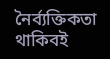নৈৰ্ব্যক্তিকতা থাকিবই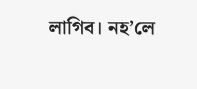লাগিব। নহ’লে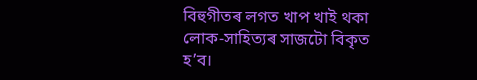বিহুগীতৰ লগত খাপ খাই থকা লোক-সাহিত্যৰ সাজটো বিকৃত হ’ব।